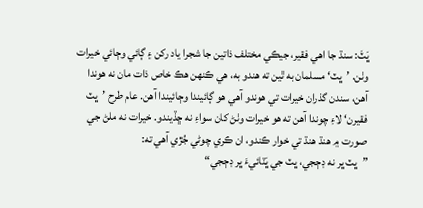ڀَٽَ: سنڌ جا اھي فقير، جيڪي مختلف ذاتين جا شجرا ياد رکن ۽ ڳائي وڄائي خيرات وٺن. ’ڀٽ‘ مسلمان به ٿين ته هندو به، هي ڪنھن ھڪ خاص ذات مان نه ھوندا آھن، سندن گذران خيرات تي هوندو آھي هو ڳائيندا وڄائيندا آھن. عام طرح ’ڀٽ فقيرن‘ لاءِ چوندا آھن ته ھو خيرات وٺڻ کان سواءِ نه ڇڏيندو. خيرات نه ملڻ جي صورت ۾ ھنڌ ھنڌ تي خوار ڪندو، ان ڪري چوڻي جُڙي آهي ته:
”ڀٽ ڀر نه ڊڄجي، ڀٽ جي ڀَٽائيءَ ڀر ڊڄجي“